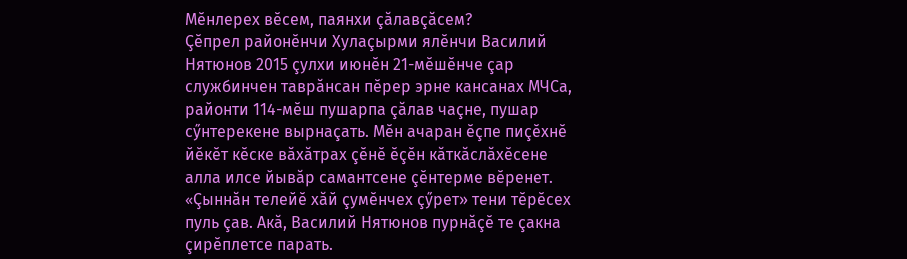Мӗнлерех вӗсем, паянхи çăлавçăсем?
Çӗпрел районӗнчи Хулаçырми ялӗнчи Василий Нятюнов 2015 çулхи июнӗн 21-мӗшӗнче çар службинчен таврăнсан пӗрер эрне кансанах МЧСа, районти 114-мӗш пушарпа çăлав чаçне, пушар сӳнтерекене вырнаçать. Мӗн ачаран ӗçпе пиçӗхнӗ йӗкӗт кӗске вăхăтрах çӗнӗ ӗçӗн кăткăслăхӗсене алла илсе йывăр самантсене çӗнтерме вӗренет.
«Çыннăн телейӗ хăй çумӗнчех çӳрет» тени тӗрӗсех пуль çав. Акă, Василий Нятюнов пурнăçӗ те çакна çирӗплетсе парать.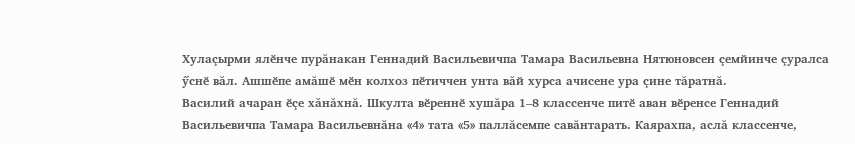Хулаçырми ялӗнче пурăнакан Геннадий Васильевичпа Тамара Васильевна Нятюновсен çемйинче çуралса ӳснӗ вăл. Ашшӗпе амăшӗ мӗн колхоз пӗтиччен унта вăй хурса ачисене ура çине тăратнă.
Василий ачаран ӗçе хăнăхнă. Шкулта вӗреннӗ хушăра 1–8 классенче питӗ аван вӗренсе Геннадий Васильевичпа Тамара Васильевнăна «4» тата «5» паллăсемпе савăнтарать. Каярахпа, аслă классенче,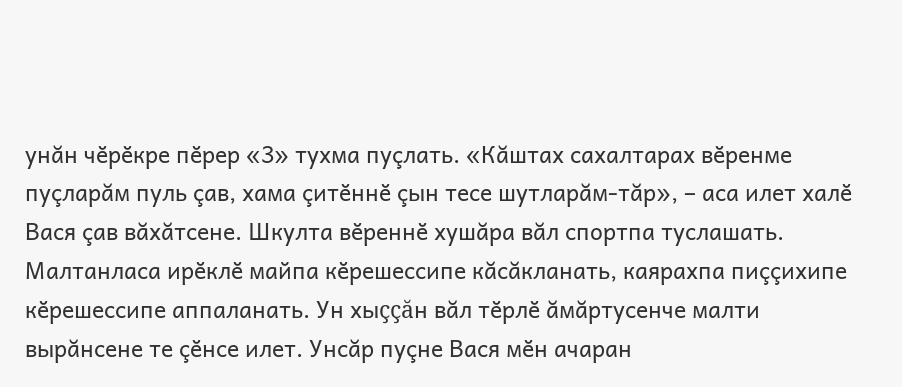унăн чӗрӗкре пӗрер «3» тухма пуçлать. «Кăштах сахалтарах вӗренме пуçларăм пуль çав, хама çитӗннӗ çын тесе шутларăм-тăр», – аса илет халӗ Вася çав вăхăтсене. Шкулта вӗреннӗ хушăра вăл спортпа туслашать. Малтанласа ирӗклӗ майпа кӗрешессипе кăсăкланать, каярахпа пиççихипе кӗрешессипе аппаланать. Ун хыççăн вăл тӗрлӗ ăмăртусенче малти вырăнсене те çӗнсе илет. Унсăр пуçне Вася мӗн ачаран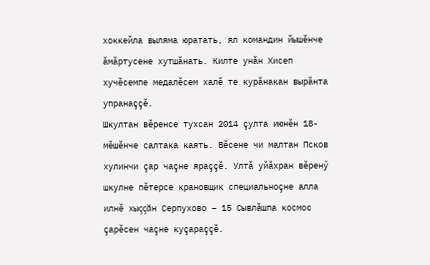хоккейла выляма юратать, ял командин йышӗнче ăмăртусене хутшăнать. Килте унăн Хисеп хучӗсемпе медалӗсем халӗ те курăнакан вырăнта упранаççӗ.
Шкултан вӗренсе тухсан 2014 çулта июнӗн 18-мӗшӗнче салтака каять. Вӗсене чи малтан Псков хулинчи çар чаçне яраççӗ. Ултă уйăхран вӗренӳ шкулне пӗтерсе крановщик специальноçне алла илнӗ хыççăн Серпухово – 15 Сывлăшпа космос çарӗсен чаçне куçараççӗ.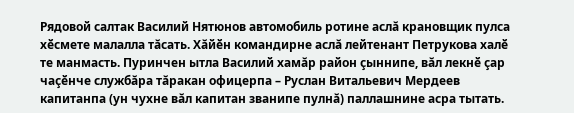Рядовой салтак Василий Нятюнов автомобиль ротине аслă крановщик пулса хӗсмете малалла тăсать. Хăйӗн командирне аслă лейтенант Петрукова халӗ те манмасть. Пуринчен ытла Василий хамăр район çыннипе, вăл лекнӗ çар чаçӗнче службăра тăракан офицерпа – Руслан Витальевич Мердеев капитанпа (ун чухне вăл капитан званипе пулнă) паллашнине асра тытать.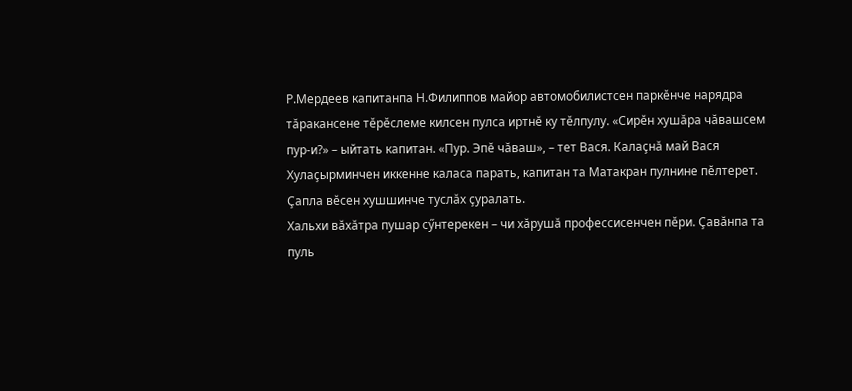Р.Мердеев капитанпа Н.Филиппов майор автомобилистсен паркӗнче нарядра тăракансене тӗрӗслеме килсен пулса иртнӗ ку тӗлпулу. «Сирӗн хушăра чăвашсем пур-и?» – ыйтать капитан. «Пур. Эпӗ чăваш», – тет Вася. Калаçнă май Вася Хулаçырминчен иккенне каласа парать, капитан та Матакран пулнине пӗлтерет. Çапла вӗсен хушшинче туслăх çуралать.
Хальхи вăхăтра пушар сӳнтерекен – чи хăрушă профессисенчен пӗри. Çавăнпа та пуль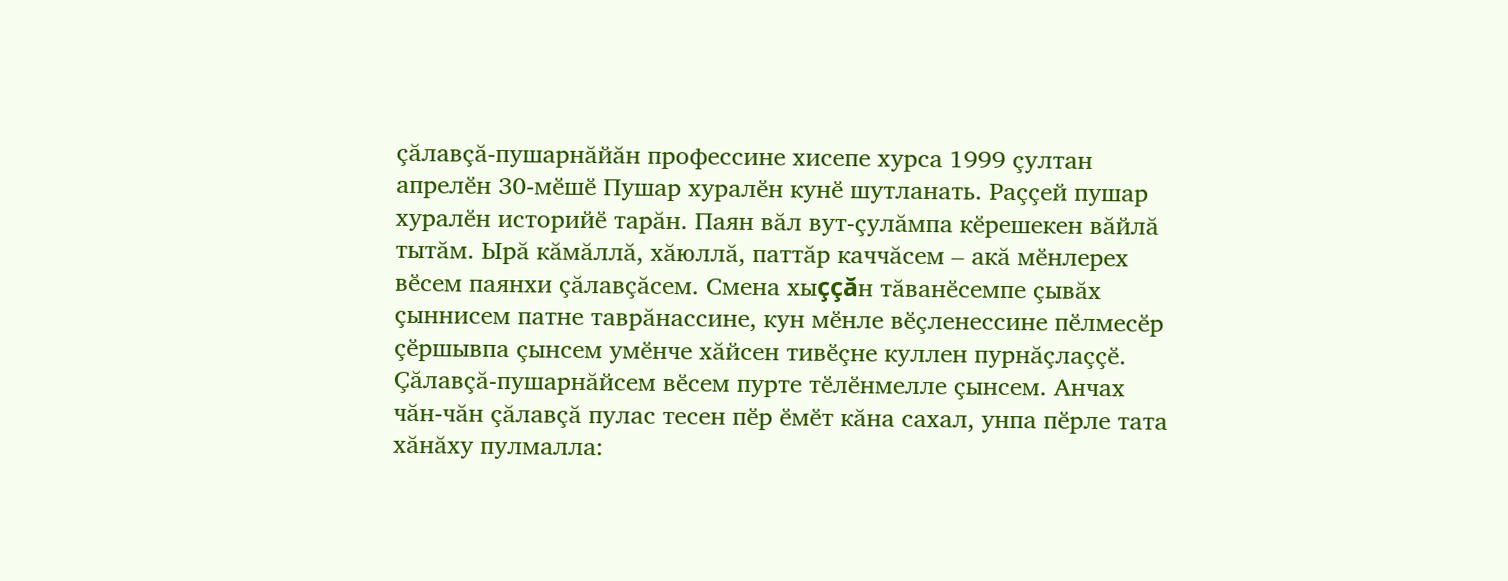çăлавçă-пушарнăйăн профессине хисепе хурса 1999 çултан апрелӗн 30-мӗшӗ Пушар хуралӗн кунӗ шутланать. Раççей пушар хуралӗн историйӗ тарăн. Паян вăл вут-çулăмпа кӗрешекен вăйлă тытăм. Ырă кăмăллă, хăюллă, паттăр каччăсем – акă мӗнлерех вӗсем паянхи çăлавçăсем. Смена хыççăн тăванӗсемпе çывăх çыннисем патне таврăнассине, кун мӗнле вӗçленессине пӗлмесӗр çӗршывпа çынсем умӗнче хăйсен тивӗçне куллен пурнăçлаççӗ.
Çăлавçă-пушарнăйсем вӗсем пурте тӗлӗнмелле çынсем. Анчах чăн-чăн çăлавçă пулас тесен пӗр ӗмӗт кăна сахал, унпа пӗрле тата хăнăху пулмалла: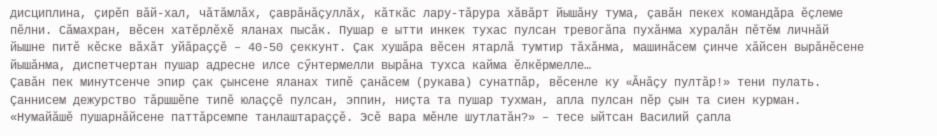дисциплина, çирӗп вăй-хал, чăтăмлăх, çаврăнăçуллăх, кăткăс лару-тăрура хăвăрт йышăну тума, çавăн пекех командăра ӗçлеме пӗлни. Сăмахран, вӗсен хатӗрлӗхӗ яланах пысăк. Пушар е ытти инкек тухас пулсан тревогăпа пухăнма хуралăн пӗтӗм личнăй йышне питӗ кӗске вăхăт уйăраççӗ – 40-50 çеккунт. Çак хушăра вӗсен ятарлă тумтир тăхăнма, машинăсем çинче хăйсен вырăнӗсене йышăнма, диспетчертан пушар адресне илсе сӳнтермелли вырăна тухса кайма ӗлкӗрмелле…
Çавăн пек минутсенче эпир çак çынсене яланах типӗ çанăсем (рукава) сунатпăр, вӗсенле ку «Ăнăçу пултăр!» тени пулать. Çаннисем дежурство тăршшӗпе типӗ юлаççӗ пулсан, эппин, ниçта та пушар тухман, апла пулсан пӗр çын та сиен курман.
«Нумайăшӗ пушарнăйсене паттăрсемпе танлаштараççӗ. Эсӗ вара мӗнле шутлатăн?» – тесе ыйтсан Василий çапла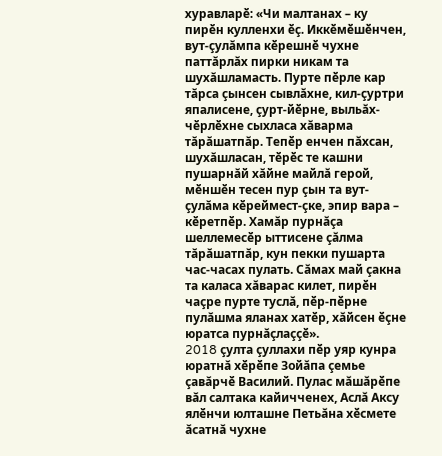хуравларӗ: «Чи малтанах – ку пирӗн кулленхи ӗç. Иккӗмӗшӗнчен, вут-çулăмпа кӗрешнӗ чухне паттăрлăх пирки никам та шухăшламасть. Пурте пӗрле кар тăрса çынсен сывлăхне, кил-çуртри япалисене, çурт-йӗрне, выльăх-чӗрлӗхне сыхласа хăварма тăрăшатпăр. Тепӗр енчен пăхсан, шухăшласан, тӗрӗс те кашни пушарнăй хăйне майлă герой, мӗншӗн тесен пур çын та вут-çулăма кӗреймест-çке, эпир вара – кӗретпӗр. Хамăр пурнăçа шеллемесӗр ыттисене çăлма тăрăшатпăр, кун пекки пушарта час-часах пулать. Сăмах май çакна та каласа хăварас килет, пирӗн чаçре пурте туслă, пӗр-пӗрне пулăшма яланах хатӗр, хăйсен ӗçне юратса пурнăçлаççӗ».
2018 çулта çуллахи пӗр уяр кунра юратнă хӗрӗпе Зойăпа çемье çавăрчӗ Василий. Пулас мăшăрӗпе вăл салтака кайичченех, Аслă Аксу ялӗнчи юлташне Петьăна хӗсмете ăсатнă чухне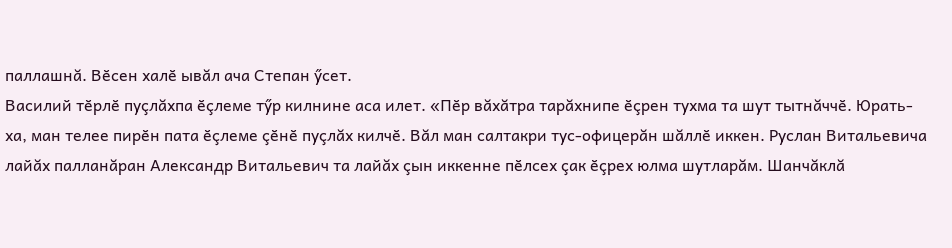паллашнă. Вӗсен халӗ ывăл ача Степан ӳсет.
Василий тӗрлӗ пуçлăхпа ӗçлеме тӳр килнине аса илет. «Пӗр вăхăтра тарăхнипе ӗçрен тухма та шут тытнăччӗ. Юрать-ха, ман телее пирӗн пата ӗçлеме çӗнӗ пуçлăх килчӗ. Вăл ман салтакри тус-офицерăн шăллӗ иккен. Руслан Витальевича лайăх палланăран Александр Витальевич та лайăх çын иккенне пӗлсех çак ӗçрех юлма шутларăм. Шанчăклă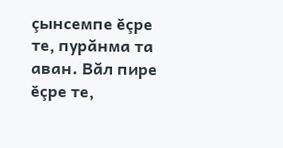çынсемпе ӗçре те, пурăнма та аван. Вăл пире ӗçре те,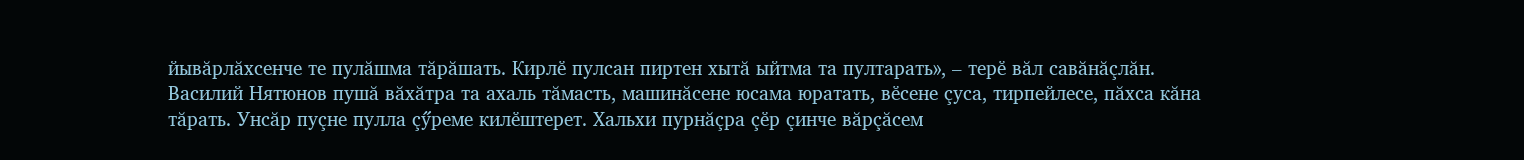йывăрлăхсенче те пулăшма тăрăшать. Кирлӗ пулсан пиртен хытă ыйтма та пултарать», – терӗ вăл савăнăçлăн.
Василий Нятюнов пушă вăхăтра та ахаль тăмасть, машинăсене юсама юратать, вӗсене çуса, тирпейлесе, пăхса кăна тăрать. Унсăр пуçне пулла çӳреме килӗштерет. Хальхи пурнăçра çӗр çинче вăрçăсем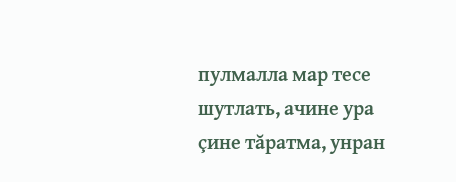пулмалла мар тесе шутлать, ачине ура çине тăратма, унран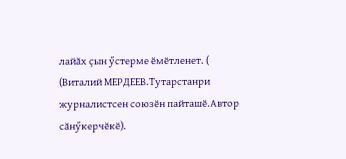лайăх çын ӳстерме ӗмӗтленет. (
(Виталий МЕРДЕЕВ.Тутарстанри журналистсен союзӗн пайташӗ.Автор сăнӳкерчӗкӗ).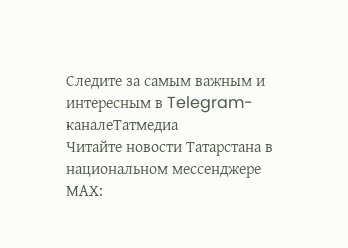Следите за самым важным и интересным в Telegram-каналеТатмедиа
Читайте новости Татарстана в национальном мессенджере MАХ: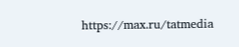https://max.ru/tatmedia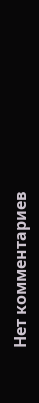Нет комментариев